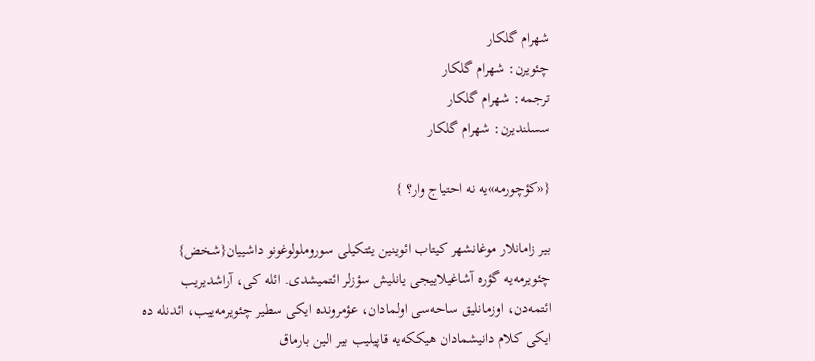شهرام گلکار
چئویرن: شهرام گلکار
ترجمه: شهرام گلکار
سسلندیرن: شهرام گلکار

{«کؤچورمه»یه نه احتیاج وار؟ }

بیر زامانلار موغانشهر کیتاب‌ ائوینین یئتکیلی سوروملولوغونو داشییان{شخض} چئویرمه‌یه گؤره آشاغیلاییجی یانلیش سؤزلر ائتمیشدی. ائله کی، آراشدیریب ائتمه‌دن، اوزمانلیق ساحه‌سی اولمادان، عؤمرونده ایکی سطیر چئویرمه‌ییب، ائدنله ده ایکی کلام دانیشمادان هیککه‌یه قاپیلیب بیر الین بارماق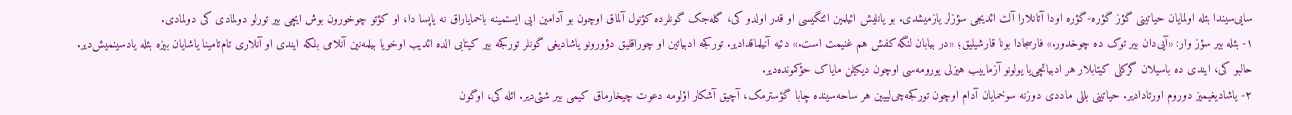سایی‌سیندا بئله اولمایان حیاتینی گؤز گؤره-گؤره اودا آتانلارا آلت ائدیجی سؤزلر یازمیشدی. بو یانلیش ائیلمین ائتگیسی او قدر اولدو کی، گله‌جک گونلرده کؤنول آلماق اوچون بو آدامین ایی ایستمینه باخمایاراق نه یاپسا دا، او کؤتو چوخورون بوش ایچی بیر تورلو دولمادی کی دولمادی.
١- بئله بیر سؤز وار: «آیی‌دان بیر توک ده چوخدور.» فارسجادا بونا قارشیلیق؛ «در بیابان لنگه کفش هم غنیمت است.» دئیه آنیلماقدادیر. تورکجه ادبیاتین او چوراقلیق دؤورونو یاشادیغی گونلر تورکجه بیر کیتابی الده ائدیب اوخویا‌ بیلمه‌نین آنلامی بلکه ایندی او آنلاری تام‌تامینا یاشایان بیزه بئله یادسینمیش‌دیر. حالبو کی، ایندی ده باسیلان گرکلی کیتابلار هر ادبیاتچی‌یا یولونو آزماییب هیزلی یورومه‌سی اوچون دیکیلن مایاک حؤکمونده‌دیر.
٢- یاشادیغیمیز دوروم اورتادادیر. حیاتینی بللی ماددی دوزنه سوخمایان آدام اوچون تورکجه‌چی‌لییین هر ساحه‌سینده چابا گؤسترمک، آچیق آشکار اؤلومه دعوت چیخارماق کیمی بیر شئی‌دیر. ائله کی، او‌گون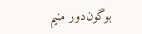بوگون‌دور منیم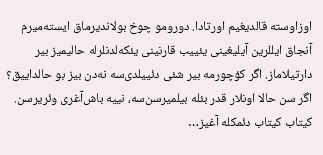اوز‌اوسته قالدیغیم اورتادا. دورومو چوخ بولاندیرماق ایسته‌میرم آنجاق ایللرین آیلیغینی یئییب قارنینی یئکه‌لدنلرله حالیمیز بیر دارتیلاماز. اگر کؤچورمه بیر شئی دئییلدی‌سه نه‌دن بیز بو حالداییق؟ اگر سن حالا اونلار قدر بئله بیلمیرسن‌سه، نییه باش‌آغری وئریرسن. کیتاب کیتاب دئمکله آغیز…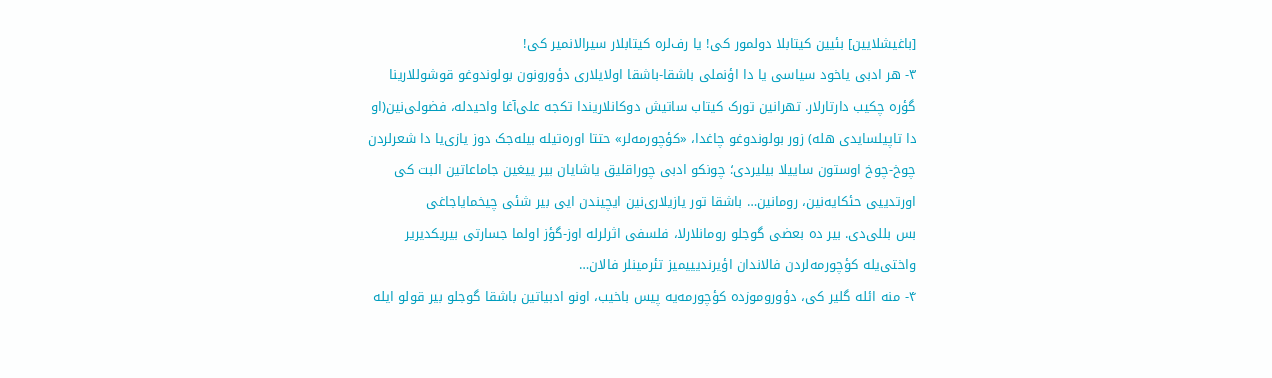[باغیشلایین] بئیین کیتابلا دولمور کی! یا رف‌لره کیتابلار سیرالانمیر کی!
٣- هر ادبی یاخود سیاسی یا دا اؤنملی باشقا-باشقا اولایلاری دؤورونون بولوندوغو قوشوللارینا گؤره چکیب دارتارلار. تهرانین تورک کیتاب ساتیش دوکانلاریندا تکجه علی‌آغا واحیدله، فضولی‌نین(او دا تاپیلسایدی هله) زور بولوندوغو چاغدا، «کؤچورمه‌لر» حتتا اوره‌تیله ‌بیله‌جک دوز یازی‌یا دا شعرلردن چوخ-چوخ اوستون ساییلا‌ بیلیردی؛ چونکو ادبی چوراقلیق یاشایان بیر ییغین جاماعاتین البت کی اورتدییی حئکایه‌نین، رومانین… باشقا تور یازیلاری‌نین ایچیندن ایی بیر شئی چیخمایاجاغی بس ‌بللی‌دی. بیر ده بعضی گوجلو رومانلارلا، فلسفی اثرلرله اوز-گؤز اولما جسارتی بیریکدیریر واختی‌یله کؤچورمه‌لردن فالاندان اؤیرندیییمیز تئرمینلر فالان…
۴- منه ائله گلیر کی، دؤوروموزده کؤچورمه‌یه پیس باخیب، اونو ادبیاتین باشقا گوجلو بیر قولو ایله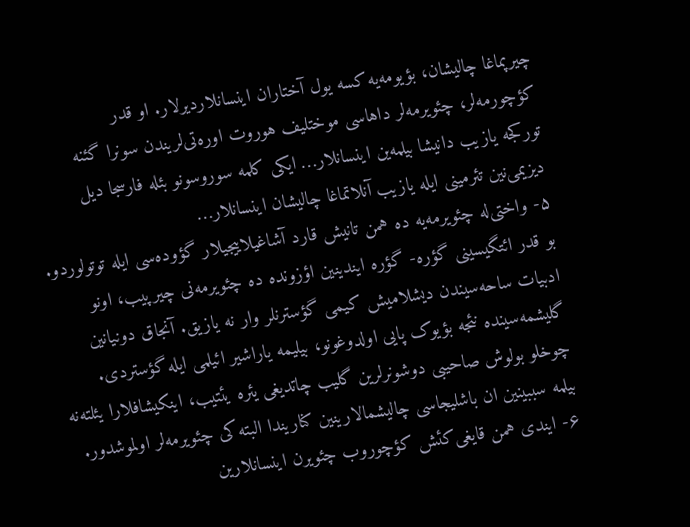چیرپماغا چالیشان، بؤیومه‌یه کسه یول آختاران اینسانلاردیرلار. او قدر کؤچورمه‌لر، چئویرمه‌لر داهاسی موختلیف هوروت اوره‌تی‌لریندن سونرا گئنه تورکجه یازیب دانیشا ‌بیلمه‌ین اینسانلار… ایکی کلمه سوروسونو بئله فارسجا دیل دیزیمی‌نین تئرمینی ایله یازیب آنلاتماغا چالیشان اینسانلار…
۵- واختی‌‌له چئویرمه‌یه‌ ده همن تانیش قارد آشاغیلاییجیلار گؤوده‌سی‌ ایله توتولوردو. بو قدر ائتگیسینی گؤره- گؤره ایندینین اؤزونده ده چئویرمه‌نی چیرپیب، اونو ادبیات ساحه‌سیندن دیشلامیش کیمی گؤسترنلر وار نه یازیق. آنجاق دونیانین گلیشمه‌سینده نئجه بؤیوک پایی اولدوغونو، بیلیمه یاراشیر ائیلمی ایله گؤستردی. چوخلو بولوش صاحیبی دوشونرلرین گلیب چاتدیغی یئره یئتیب، اینکیشافلارا یئلته‌نه‌ بیلمه سببینین ان باشلیجاسی چالیشمالارینین کناریندا البته کی چئویرمه‌لر اولموشدور.
۶- ایندی همن قایغی‌کئش کؤچوروب چئویرن اینسانلارین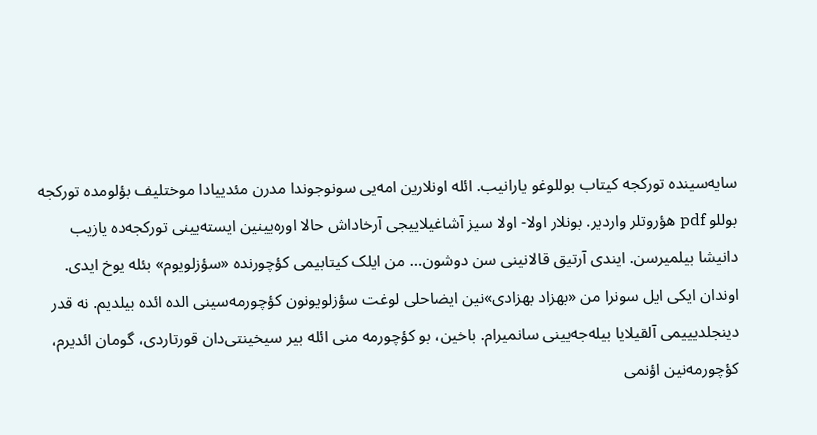سایه‌سینده تورکجه کیتاب بوللوغو یارانیب. ائله اونلارین امه‌یی سونوجوندا مدرن مئدییادا موختلیف بؤلومده تورکجه بوللو pdf هؤروتلر واردیر. بونلار اولا- اولا سیز آشاغیلاییجی آرخاداش حالا اوره‌یینین ایسته‌یینی تورکجه‌ده یازیب دانیشا بیلمیرسن. ایندی آرتیق قالانینی سن دوشون… من ایلک کیتابیمی کؤچورنده «سؤزلویوم» بئله یوخ ایدی. اوندان ایکی ایل سونرا من «بهزاد بهزادی»نین ایضاحلی لوغت سؤزلویونون کؤچورمه‌‌سینی الده ائده ‌بیلدیم. نه‌ قدر دینجلدیییمی آلقیلایا‌ بیله‌جه‌یینی سانمیرام. باخین، بو کؤچورمه منی ائله بیر سیخینتی‌دان قورتاردی، گومان ائدیرم، کؤچورمه‌نین اؤنمی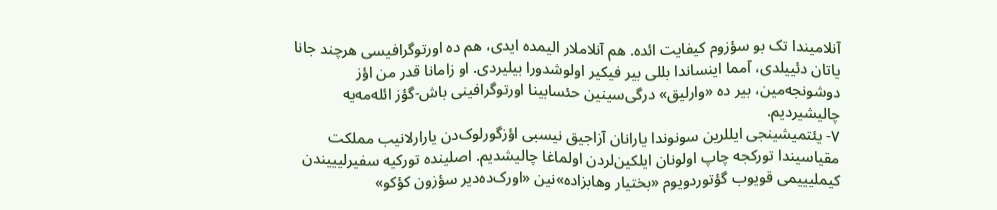آنلامیندا تک بو سؤزوم کیفایت ائده. هم آنلاملار الیمده ایدی، هم ده اورتوگرافیسی هرچند جانا‌ یاتان دئییلدی، آمما اینساندا بللی بیر فیکیر اولوشدورا ‌بیلیردی. او زامانا قدر من اؤز دوشونجه‌مین، بیر ده «وارلیق» درگی‌سینین حئسابینا اور‌توگرافینی باش-گؤز ائله‌مه‌یه چالیشیردیم.
٧- یئتمیشینجی ایللرین سونوندا یارانان آزاجیق نیسبی اؤزگورلوک‌دن یارارلانیب مملکت مقیاسیندا تورکجه چاپ اولونان ایلکین‌لردن اولماغا چالیشدیم. اصلینده تورکیه سفیرلیییندن کیملیییمی قویوب گؤتوردویوم «بختیار وهابزاده»نین «اورک‌ده‌دیر سؤزون کؤکو»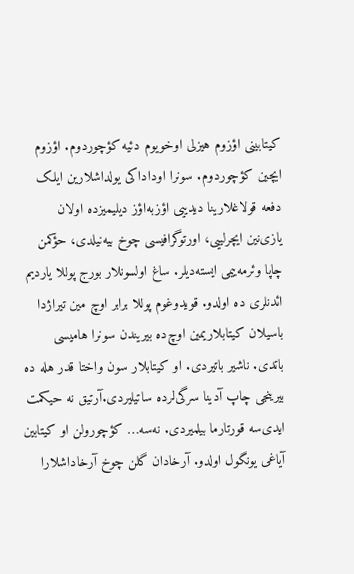کیتابینی اؤزوم هیزلی اوخویوم دئیه کؤچوردوم. اؤزوم ایچین کؤچوردوم. سونرا اوداداکی یولداشلارین ایلک دفعه قولاغلارینا دیدییی اؤزبه‌اؤز دیلیمیزده اولان یازی‌نین ایچرلییی، اورتوگرافیسی چوخ بیه‌نیلدی، حؤکمن چاپا وئرمه‌ییمی ایسته‌دیلر. ساغ ‌اولسونلار بورج پوللا یاردیم ائدنلری ده اولدو. قویدوغوم پوللا برابر اوچ مین تیراژدا باسیلان کیتابلاریمین اوچ‌ده‌ بیریندن سونرا هامیسی باتدی. ناشیر باتیردی. او کیتابلار سون واختا قدر هله ده بیرینجی چاپ آدینا سرگی‌لرده ساتیلیردی.آرتیق نه حیکمت ایدی‌سه قورتارما بیلمیردی. نه‌سه… کؤچورولن او کیتابین آیاغی یونگول اولدو. آرخادان گلن چوخ آرخاداشلارا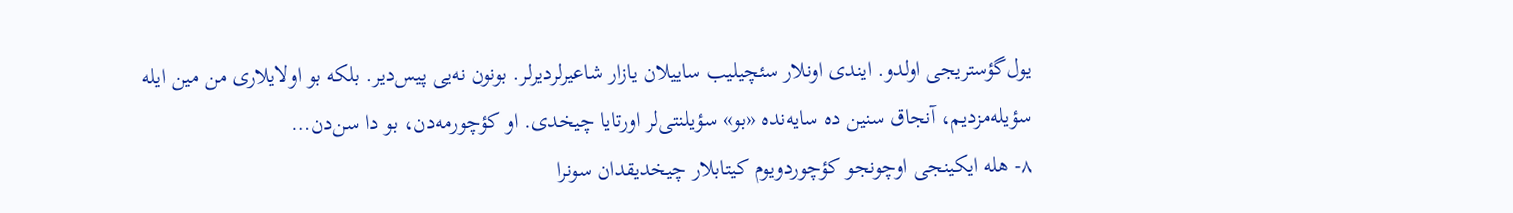یول‌گؤستریجی اولدو. ایندی اونلار سئچیلیب ساییلان یازار شاعیرلردیرلر. بونون نه‌یی پیس‌دیر. بلکه بو اولایلاری من مین ایله سؤیله‌مزدیم، آنجاق سنین ده سایه‌نده «بو» سؤیلنتی‌لر اورتایا چیخدی. او کؤچورمه‌دن، بو دا سن‌دن…
٨- هله ایکینجی اوچونجو کؤچوردویوم کیتابلار چیخدیقدان سونرا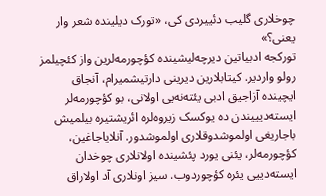چوخلاری گلیب دئییردی کی، «تورک دیلینده شعر وار یعنی؟»
تورکجه ادبیاتین دیرچه‌لیشینده کؤچورمه‌لرین واز کئچیلمز رولو واردیر. کیتابلارین دیرینی دارتیشمیرام، آنجاق ایچینده آزاجیق ادبی یئته‌نه‌یی اولانی، بو کؤچورمه‌لر ایسته‌دیییندن ده یوکسک زیروه‌لره ائریشتیره‌ بیلمیش باجاریغی ‌اولموشدوقلاری اولموشدور. آنلایاجاغین، کؤچورمه‌لر، یئنی یورد پئشینده اولانلاری چوخدان ایسته‌دییی یئره کؤچوردوب. سیز اونلاری آد اولاراق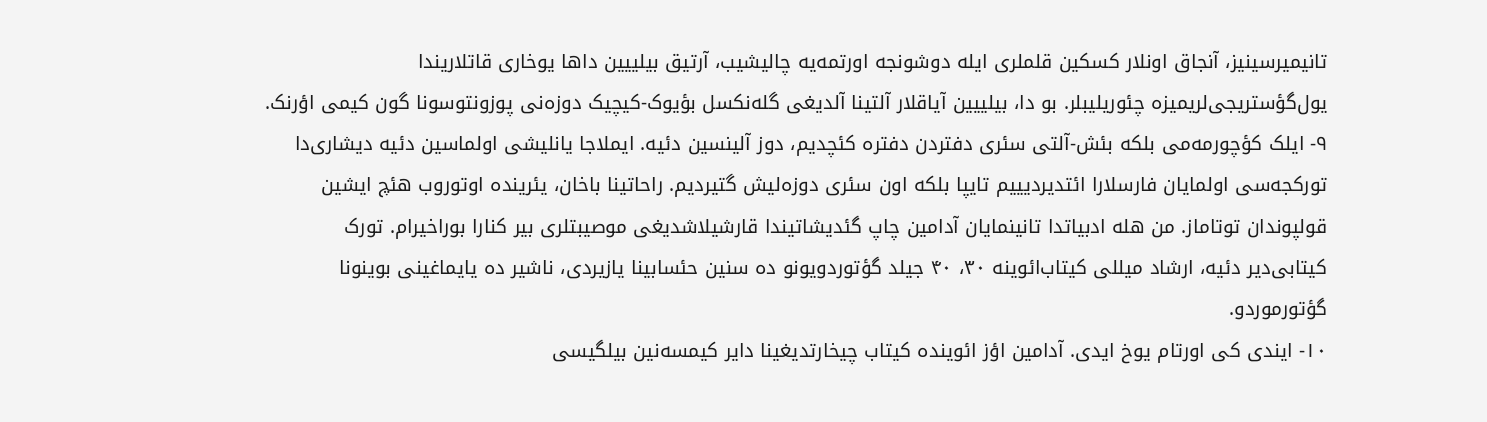تانیمیرسینیز، آنجاق اونلار کسکین قلملری ایله دوشونجه اورتمه‌یه چالیشیب، آرتیق بیلییین داها یوخاری قاتلاریندا یول‌گؤستریجی‌لریمیزه چئوریلیبلر. بو دا، بیلییین آیاقلار آلتینا آلدیغی گله‌نکسل بؤیوک-کیچیک دوزه‌نی پوزونتوسونا گون کیمی اؤرنک.
٩- ایلک کؤچورمه‌می بلکه بئش-آلتی سئری دفتردن دفتره کئچدیم، دوز آلینسین دئیه. ایملاجا یانلیشی اولماسین دئیه دیشاری‌دا تورکجه‌سی اولمایان فارسلارا ائتدیردیییم تایپا بلکه اون سئری دوزه‌لیش گتیردیم. راحاتینا باخان، یئرینده اوتوروب هئچ ایشین قولپوندان توتاماز. من هله ادبیاتدا تانینمایان آدامین چاپ گئدیشاتیندا قارشیلاشدیغی موصیبتلری بیر کنارا بوراخیرام. تورک کیتابی‌دیر دئیه، ارشاد میللی کیتاب‌ائوینه ٣٠، ۴٠ جیلد گؤتوردویونو ده سنین حئسابینا یازیردی، ناشیر ده یایماغینی بوینونا گؤتورموردو.
١٠- ایندی کی اورتام یوخ ایدی. آدامین اؤز ائوینده کیتاب چیخارتدیغینا دایر کیمسه‌نین بیلگیسی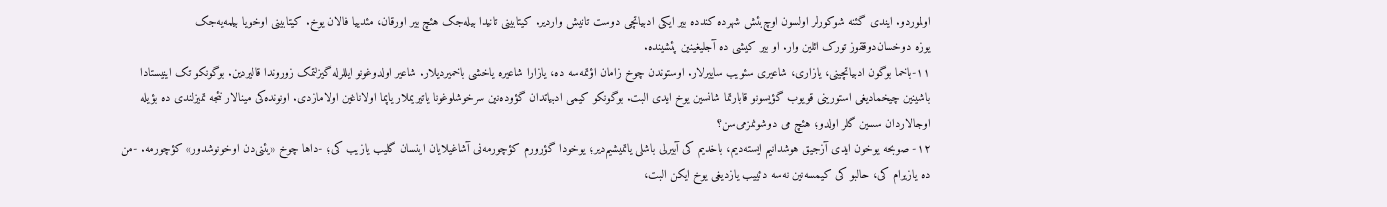اولموردو. ایندی گئنه شوکورلر اولسون اوچ‌بئش شهرده کندده بیر ایکی ادبیاتچی دوست تانیش واردیر. کیتابینی تانیدا‌ بیله‌جک هئچ‌ بیر اورقان، مئدییا فالان یوخ. کیتابینی اوخویا بیلمه‌یه‌جک یوزه ‌دوخسان‌دوققوز تورک ائلین وار. او بیر کیشی ده آجلیغینین پئشینده.
١١-باخما بوگون ادبیاتچینی، یازاری، شاعیری سئویب ساییرلار. اوستوندن چوخ زامان اؤتمه‌سه ده، یازارا شاعیره یاخشی باخمیردیلار. شاعیر اولدوغونو ایللرله گیزلتمک زوروندا قالیردین. بوگونکو تک اینیستادا باشینین چیخمادیغی استورینی قویوب گؤیسونو قابارتما شانسین یوخ ایدی البت. بوگونکو کیمی ادبیاتدان گؤوده‌نین سرخوشلوغونا یاتیریملار یاپما اولاناغین اولامازدی. اونونده‌کی مینالار نئجه تمیزلندی ده بؤیله اوجالاردان سسین گلر اولدو؛ هئچ‌ می دوشونمزمی‌سن؟
١٢- صوبحه یوخون ایدی آزجیق هوشدانیم ایسته‌دیم، باخدیم کی آبیرلی باشلی یاتمیشیم‌دیر؛ یوخودا گؤرورم کؤچورمه‌نی آشاغیلایان اینسان گلیب یازیب کی؛ -داها چوخ «یئنی‌دن اوخونوشدور» کؤچورمه. -من ده یازیرام کی، حالبو کی کیمسه‌نین نه‌سه دئییب یازدیغی یوخ ایکن البت،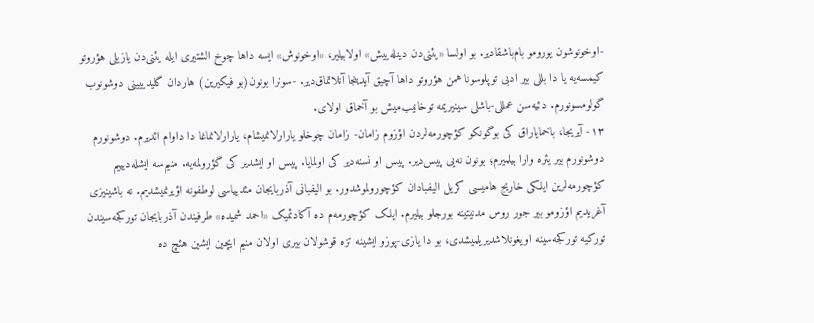-اوخونوشون یورومو بام‌باشقادیر. بو اولسا «یئنی‌دن دینله‌ییش» اولا‌بیلیر، «اوخونوش» ایسه داها چوخ الشتیری ایله یئنی‌دن یازیلی هؤروتو کیمسه‌یه یا دا بللی بیر ادبی توپلوسونا همن هؤروتو داها آچیق آیدینجا آنلاتماق‌دیر. -سونرا بونون(بو فیکیرین) هاردان گلیدییینی دوشونوب گولومسونورم. دئیه‌سن عمللی-باشلی سینیریمه توخانیب‌میش بو آخماق اولای.
١٣- آیریجا، باخمایاراق کی بوگونکو کؤچورمه‌لردن اؤزوم زامان- زامان چوخلو یارارلانمیشام، یارارلانماغا دا داوام ائدیرم. دوشونورم دوشونورم بیر یئره وارا بیلمیرم؛ بونون نه‌یی پیس‌دیر. پیس او نسنه‌دیر کی اولمایا. پیس او ایشدیر کی گؤرولمه‌یه. منیم‌سه ایشله‌دیییم کؤچورمه‌لرین ایلکی خاریج هامیسی کریل الیفبادان کؤچورولموشدور. بو الیفبانی آذربایجان مئدییاسی لوطفونه اؤیرنمیشدیم. نه باشینیزی آغریدیم اؤزومو بیر جور روس مدنیتینه بورجلو بیلیرم. ایلک کؤچورمه‌م ده آکادئمیک «احمد شمیده» طرفیندن آذربایجان تورکجه‌سیندن تورکیه تورکجه‌سینه اویغونلاشدیریلمیشدی، بو دا یازی-پوزو ایشینه تزه قوشولان بیری اولان منیم ایچین ایشین هئچ ده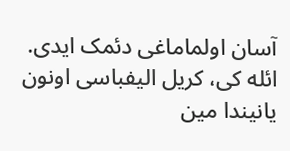آسان اولماماغی دئمک ایدی. ائله کی، کریل الیفباسی اونون یانیندا مین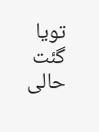تویا گئت حالی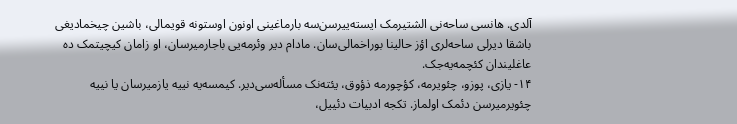آلدی. هانسی ساحه‌نی الشتیرمک ایسته‌ییرسن‌سه بارماغینی اونون اوستونه قویمالی، باشین چیخمادیغی باشقا دیرلی ساحه‌لری اؤز حالینا بوراخمالی‌سان. مادام دیر وئرمه‌یی باجارمیرسان، او زامان کیچیتمک ده عاغلیندان کئچمه‌یه‌جک.
١۴- یازی، پوزو، چئویرمه، کؤچورمه ذؤوق، یئته‌نک مسأله‌سی‌دیر. کیمسه‌یه نییه یازمیرسان یا نییه چئویرمیرسن دئمک اولماز. تکجه ادبیات دئییل،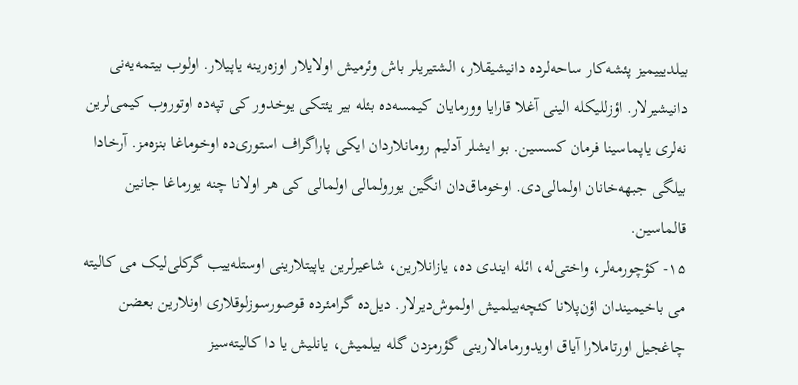بیلدیییمیز پئشه‌کار ساحه‌لرده دانیشیقلار، الشتیریلر باش وئرمیش اولایلار اوزه‌رینه یاپیلار. اولوب بیتمه‌یه‌نی دانیشیرلار. اؤزللیکله الینی آغلا قارایا وورمایان کیمسه‌ده بئله بیر یئتکی یوخدور کی تپه‌ده اوتوروب کیمی‌لرین نه‌لری یاپماسینا فرمان کسسین. بو ایشلر آدلیم رومانلاردان ایکی پاراگراف استوری‌ده اوخوماغا بنزه‌مز. آرخادا بیلگی جبهه‌خانان اولمالی‌دی. اوخوماق‌دان انگین یورولمالی اولمالی کی هر اولانا چنه یورماغا جانین قالماسین.
١۵- کؤچورمه‌لر، واختی‌‌له، ائله ایندی ده، یازانلارین، شاعیرلرین یاپیتلارینی اوستله‌ییب گرکلی‌لیک می کالیته می باخیمیندان اؤن‌پلانا کئچه‌بیلمیش اولموش‌دیرلار. دیل‌ده گرامئرده قوصورسوزلوقلاری اونلارین بعضن چاغجیل اورتاملارا آیاق اویدورمامالارینی گؤرمزدن گله ‌بیلمیش، یانلیش یا دا کالیته‌سیز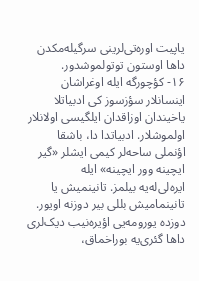یاپیت اوره‌تی‌لرینی سرگیله‌مکدن داها اوستون توتولموشدور.
١۶- کؤچورگه ایله اوغراشان اینسانلار سؤزسوز کی ادبیاتلا یاخیندان اوزاقدان ایلگیسی اولانلار اولموشلار. ادبیاتدا دا، باشقا اؤنملی ساحه‌لر کیمی ایشلر «گیر ایچینه وور ایچینه» ایله ایره‌لی‌له‌یه ‌بیلمز. تانینمیش یا تانینمامیش بللی بیر دوزنه اویور. دوز‌ده یورومه‌یی اؤیره‌نیب دیک‌لری داها گئری‌یه بوراخماق،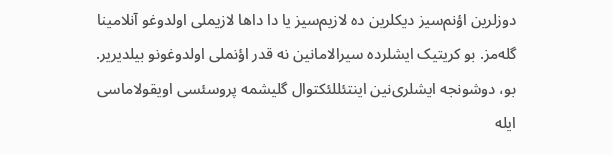دوزلرین اؤنم‌سیز دیکلرین ده لازیم‌سیز یا دا داها لازیملی اولدوغو آنلامینا گله‌مز. بو کریتیک ایشلرده سیرالامانین نه قدر اؤنملی اولدوغونو بیلدیریر. بو، دوشونجه ایشلری‌نین اینتئللئکتوال گلیشمه پروسئسی‌ اویقولاماسی ایله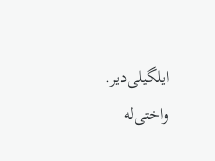ایلگیلی‌دیر. واختی‌له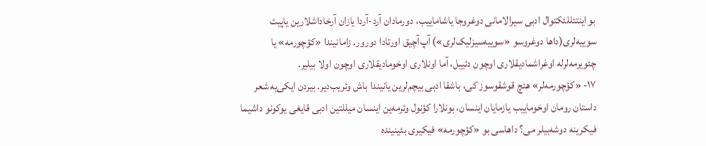بو اینتئللئکتوال ادبی سیرالامانی دوغروجا یاشاماییب، دورمادان آرد-آردا یازان آرخاداشلارین یاپیت سوییه‌لری(داها دوغروسو «سوییه‌سیزلیک‌لری») آپ‌آچیق اورتادا دورور. زامانیندا «کؤچورمه» یا چئویرمه‌لرله اوغراشمادیقلاری اوچون دئییل، آما اونلاری اوخومادیقلاری اوچون اولا ‌بیلیر.
١٧- «کؤچورمه‌لر» هئچ قوشقوسوز کی، باشقا ادبی بیچم‌لرین یانیندا باش وئریب‌دیر. بیردن ‌ایکی‌یه شعر داستان رومان اوخوماییب یازمایان اینسان، بونلارا کؤنول وئرمه‌ین اینسان میللتین ادبی قایغی یوکونو داشیما فیکرینه دوشه‌بیلر می؟ داهاسی بو «کؤچورمه» فیکیری بئینینده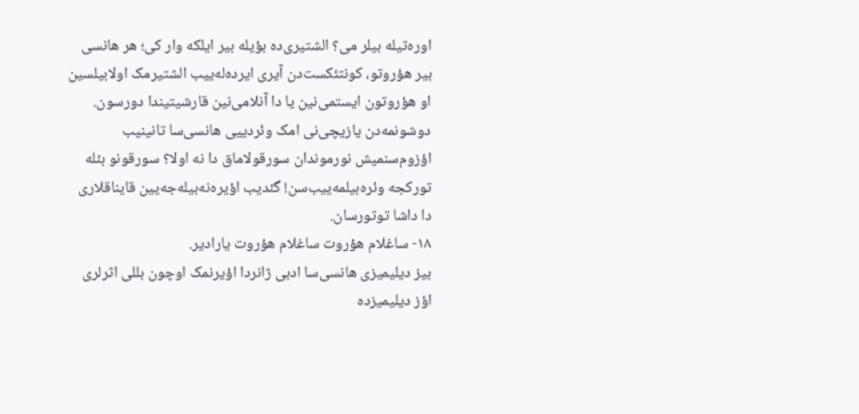اوره‌تیله ‌بیلر می؟ الشتیری‌ده بؤیله بیر ایلکه وار کی؛ هر هانسی بیر هؤروتو، کونتئکست‌دن آیری ایرده‌له‌ییب الشتیرمک اولا‌بیلسین او هؤروتون ایستمی‌نین یا دا آنلامی‌نین قارشیتیندا دورسون. دوشونمه‌دن یازیچی‌نی امک ‌وئردییی هانسی‌سا تانینیب اؤزوم‌سنمیش نورموندان سورقولاماق دا نه اولا؟ سورقونو بئله تورکجه وئره‌بیلمه‌ییب‌سن! گئدیب اؤیره‌نه‌بیله‌جه‌یین قایناقلاری دا داشا توتورسان.
١٨- ساغلام هؤروت ساغلام هؤروت یارادیر.
بیز دیلیمیزی هانسی‌سا ادبی ژانردا اؤیرنمک اوچون بللی اثرلری اؤز دیلیمیزده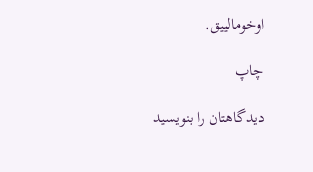اوخومالییق.

چاپ

دیدگاهتان را بنویسید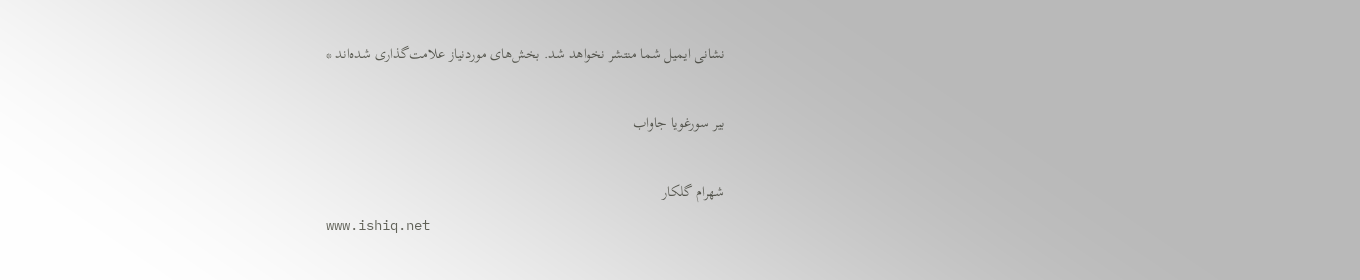نشانی ایمیل شما منتشر نخواهد شد. بخش‌های موردنیاز علامت‌گذاری شده‌اند *

بیر سورغویا جاواب

شهرام گلکار
www.ishiq.net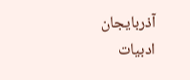آذربایجان ادبیات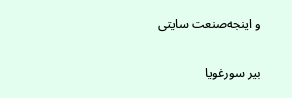و اینجه‌صنعت سایتی

بیر سورغویا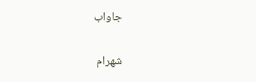جاواب

شهرام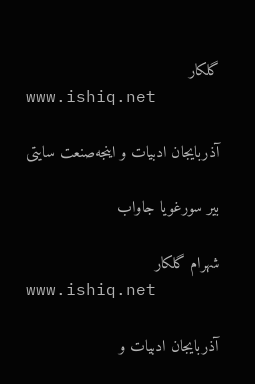گلکار
www.ishiq.net

آذربایجان ادبیات و اینجه‌صنعت سایتی

بیر سورغویا جاواب

شهرام گلکار
www.ishiq.net

آذربایجان ادبیات و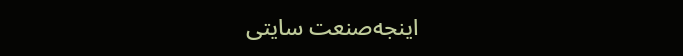اینجه‌صنعت سایتی